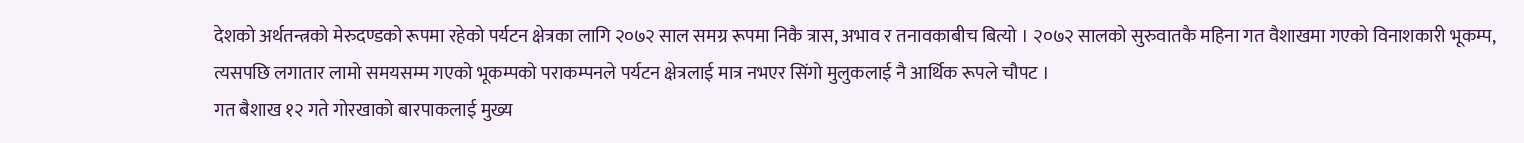देशको अर्थतन्त्रको मेरुदण्डको रूपमा रहेको पर्यटन क्षेत्रका लागि २०७२ साल समग्र रूपमा निकै त्रास, अभाव र तनावकाबीच बित्यो । २०७२ सालको सुरुवातकै महिना गत वैशाखमा गएको विनाशकारी भूकम्प, त्यसपछि लगातार लामो समयसम्म गएको भूकम्पको पराकम्पनले पर्यटन क्षेत्रलाई मात्र नभएर सिंगो मुलुकलाई नै आर्थिक रूपले चौपट ।
गत बैशाख १२ गते गोरखाको बारपाकलाई मुख्य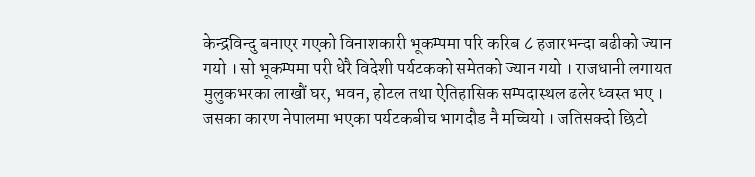केन्द्रविन्दु बनाएर गएको विनाशकारी भूकम्पमा परि करिब ८ हजारभन्दा बढीको ज्यान गयो । सो भूकम्पमा परी धेरै विदेशी पर्यटकको समेतको ज्यान गयो । राजधानी लगायत मुलुकभरका लाखौं घर, भवन, होटल तथा ऐतिहासिक सम्पदास्थल ढलेर ध्वस्त भए । जसका कारण नेपालमा भएका पर्यटकबीच भागदौड नै मच्चियो । जतिसक्दो छिटो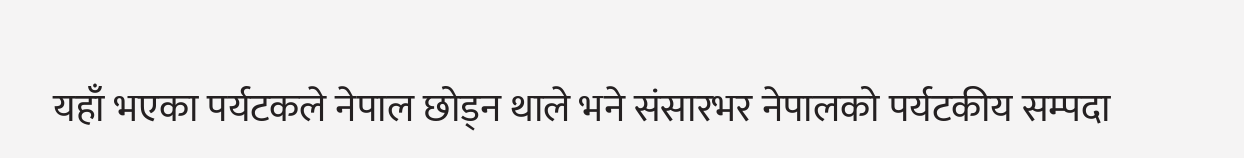यहाँ भएका पर्यटकले नेपाल छोड्न थाले भने संसारभर नेपालको पर्यटकीय सम्पदा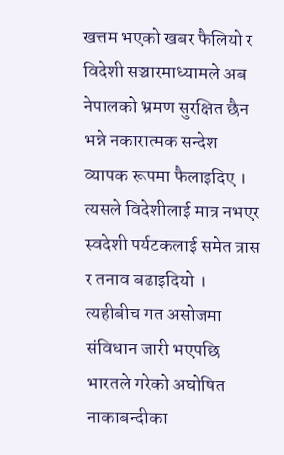खत्तम भएको खबर फैलियो र विदेशी सञ्चारमाध्यामले अब नेपालको भ्रमण सुरक्षित छैन भन्ने नकारात्मक सन्देश व्यापक रूपमा फैलाइदिए । त्यसले विदेशीलाई मात्र नभएर स्वदेशी पर्यटकलाई समेत त्रास र तनाव बढाइदियो ।
त्यहीबीच गत असोजमा संविधान जारी भएपछि भारतले गरेको अघोषित नाकाबन्दीका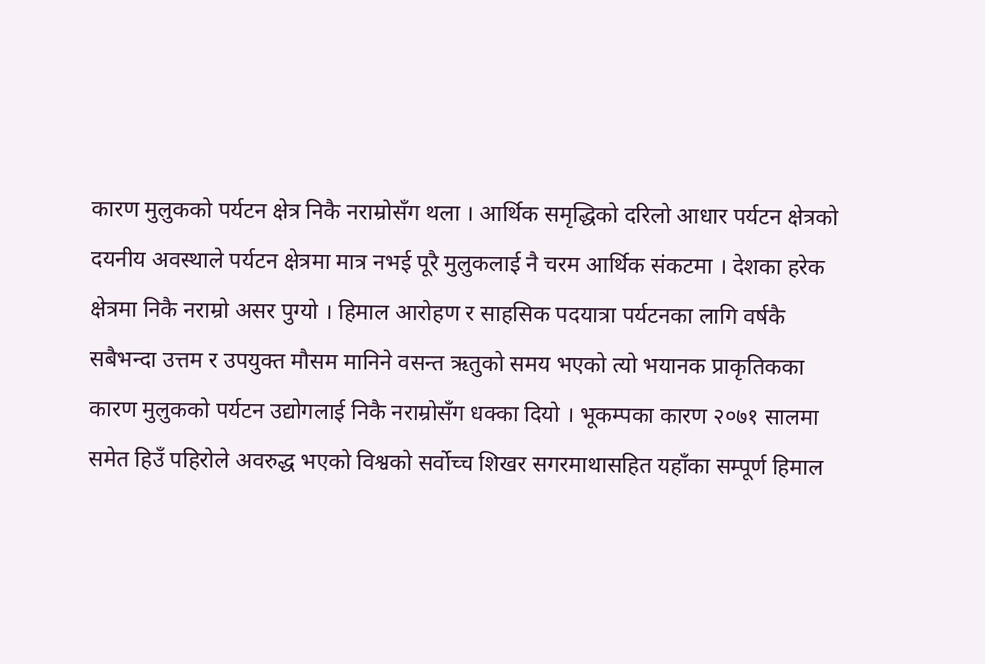कारण मुलुकको पर्यटन क्षेत्र निकै नराम्रोसँग थला । आर्थिक समृद्धिको दरिलो आधार पर्यटन क्षेत्रको दयनीय अवस्थाले पर्यटन क्षेत्रमा मात्र नभई पूरै मुलुकलाई नै चरम आर्थिक संकटमा । देशका हरेक क्षेत्रमा निकै नराम्रो असर पुग्यो । हिमाल आरोहण र साहसिक पदयात्रा पर्यटनका लागि वर्षकै सबैभन्दा उत्तम र उपयुक्त मौसम मानिने वसन्त ऋतुको समय भएको त्यो भयानक प्राकृतिकका कारण मुलुकको पर्यटन उद्योगलाई निकै नराम्रोसँग धक्का दियो । भूकम्पका कारण २०७१ सालमा समेत हिउँ पहिरोले अवरुद्ध भएको विश्वको सर्वोच्च शिखर सगरमाथासहित यहाँका सम्पूर्ण हिमाल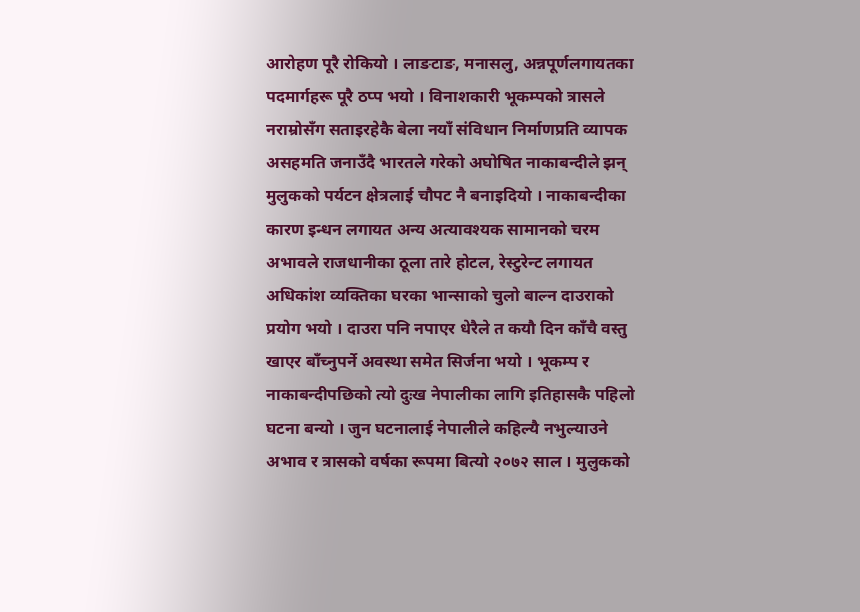आरोहण पूरै रोकियो । लाङटाङ, मनासलु, अन्नपूर्णलगायतका पदमार्गहरू पूरै ठप्प भयो । विनाशकारी भूकम्पको त्रासले नराम्रोसँग सताइरहेकै बेला नयाँ संविधान निर्माणप्रति व्यापक असहमति जनाउँदै भारतले गरेको अघोषित नाकाबन्दीले झन् मुलुकको पर्यटन क्षेत्रलाई चौपट नै बनाइदियो । नाकाबन्दीका कारण इन्धन लगायत अन्य अत्यावश्यक सामानको चरम अभावले राजधानीका ठूला तारे होटल, रेस्टुरेन्ट लगायत अधिकांश व्यक्तिका घरका भान्साको चुलो बाल्न दाउराको प्रयोग भयो । दाउरा पनि नपाएर धेरैले त कयौ दिन काँचै वस्तु खाएर बाँच्नुपर्ने अवस्था समेत सिर्जना भयो । भूकम्प र नाकाबन्दीपछिको त्यो दुःख नेपालीका लागि इतिहासकै पहिलो घटना बन्यो । जुन घटनालाई नेपालीले कहिल्यै नभुल्याउने अभाव र त्रासको वर्षका रूपमा बित्यो २०७२ साल । मुलुकको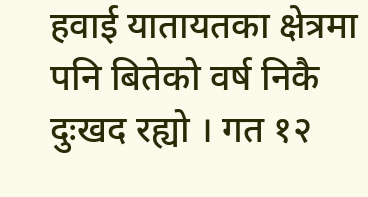हवाई यातायतका क्षेत्रमा पनि बितेको वर्ष निकै दुःखद रह्यो । गत १२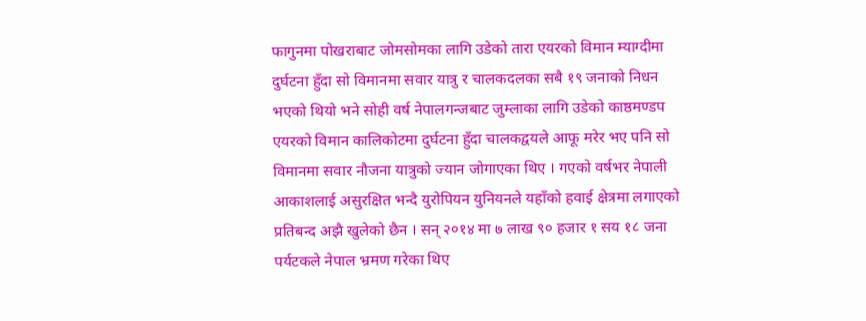फागुनमा पोखराबाट जोमसोमका लागि उडेको तारा एयरको विमान म्याग्दीमा दुर्घटना हुँदा सो विमानमा सवार यात्रु र चालकदलका सबै १९ जनाको निधन भएको थियो भने सोही वर्ष नेपालगन्जबाट जुम्लाका लागि उडेको काष्ठमण्डप एयरको विमान कालिकोटमा दुर्घटना हुँदा चालकद्वयले आफू मरेर भए पनि सो विमानमा सवार नौजना यात्रुको ज्यान जोगाएका थिए । गएको वर्षभर नेपाली आकाशलाई असुरक्षित भन्दै युरोपियन युनियनले यहाँको हवाई क्षेत्रमा लगाएको प्रतिबन्द अझै खुलेको छैन । सन् २०१४ मा ७ लाख ९० हजार १ सय १८ जना पर्यटकले नेपाल भ्रमण गरेका थिए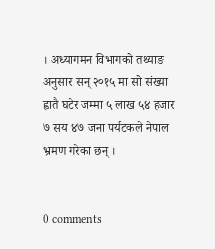। अध्यागमन विभागको तथ्याङ अनुसार सन् २०१५ मा सो संख्या ह्वातै घटेर जम्मा ५ लाख ५४ हजार ७ सय ४७ जना पर्यटकले नेपाल भ्रमण गरेका छन् ।


0 comments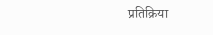प्रतिक्रिया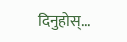दिनुहोस्...